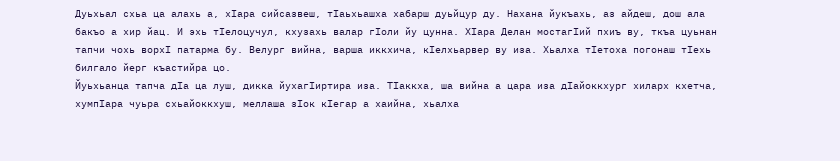Дуьхьал схьа ца алахь а, хӏара сийсазвеш, тӏаьхьашха хабарш дуьйцур ду. Нахана йукъахь, аз айдеш, дош ала бакъо а хир йац. И эхь тӏелоцучул, кхузахь валар гӏоли йу цунна. Хӏара Делан мостагӏий пхиъ ву, ткъа цуьнан тапчи чохь ворхӏ патарма бу. Велург вийна, варша иккхича, кӏелхьарвер ву иза. Хьалха тӏетоха погонаш тӏехь билгало йерг къастийра цо.
Йуьхьанца тапча дӏа ца луш, дикка йухагӏиртира иза. Тӏаккха, ша вийна а цара иза дӏайоккхург хиларх кхетча, хумпӏара чуьра схьайоккхуш, меллаша зӏок кӏегар а хаийна, хьалха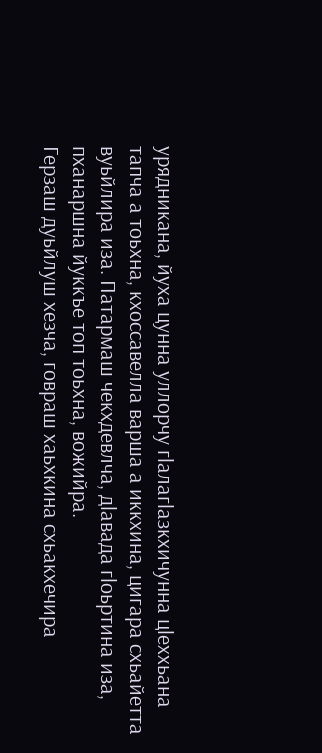урядникана, йуха цунна уллорчу гӏалагӏазкхичунна цӏеххьана тапча а тоьхна, кхоссавелла варша а иккхина, цигара схьайетта вуьйлира иза. Патармаш чекхдевлча, дӏавада гӏоьртина иза, пханаршна йуккъе топ тоьхна, вожийра.
Герзаш дуьйлуш хезча, говраш хаьхкина схьакхечира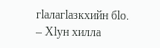гӏалагӏазкхийн бӏо.
– Хӏун хилла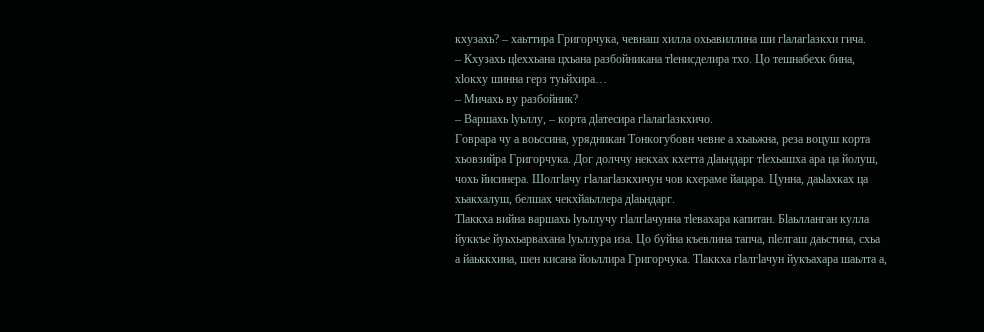кхузахь? – хаьттира Григорчука, чевнаш хилла охьавиллина ши гӏалагӏазкхи гича.
– Кхузахь цӏеххьана цхьана разбойникана тӏенисделира тхо. Цо тешнабехк бина, хӏокху шинна герз туьйхира…
– Мичахь ву разбойник?
– Варшахь ӏуьллу, – корта дӏатесира гӏалагӏазкхичо.
Говрара чу а воьссина, урядникан Тонкогубовн чевне а хьаьжна, реза воцуш корта хьовзийра Григорчука. Дог долччу некхах кхетта дӏаьндарг тӏехьашха ара ца йолуш, чохь йисинера. Шолгӏачу гӏалагӏазкхичун чов кхераме йацара. Цунна, даьӏахках ца хьакхалуш, белшах чекхйаьллера дӏаьндарг.
Тӏаккха вийна варшахь ӏуьллучу гӏалгӏачунна тӏевахара капитан. Бӏаьлланган кулла йуккъе йуьхьарвахана ӏуьллура иза. Цо буйна къевлина тапча, пӏелгаш даьстина, схьа а йаьккхина, шен кисана йоьллира Григорчука. Тӏаккха гӏалгӏачун йукъахара шаьлта а,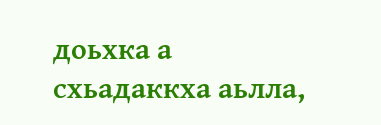доьхка а схьадаккха аьлла,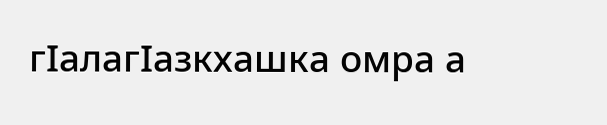гӏалагӏазкхашка омра а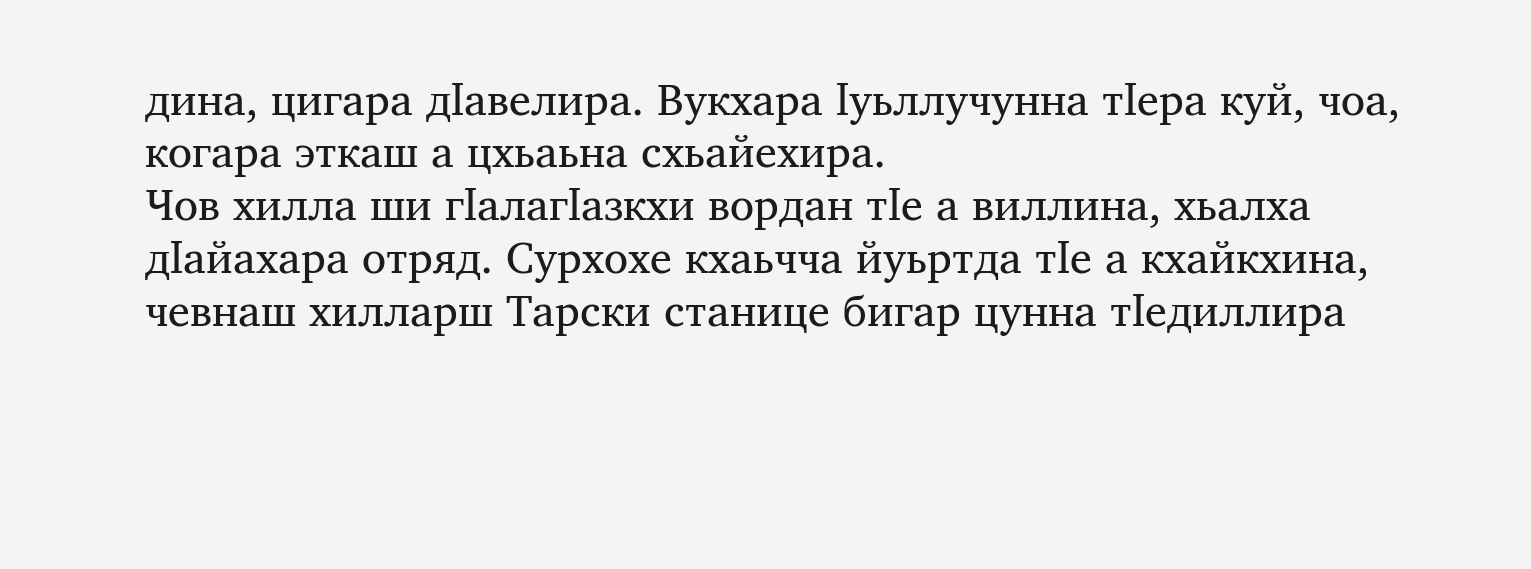дина, цигара дӏавелира. Вукхара ӏуьллучунна тӏера куй, чоа, когара эткаш а цхьаьна схьайехира.
Чов хилла ши гӏалагӏазкхи вордан тӏе а виллина, хьалха дӏайахара отряд. Сурхохе кхаьчча йуьртда тӏе а кхайкхина, чевнаш хилларш Тарски станице бигар цунна тӏедиллира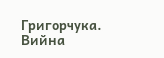Григорчука. Вийна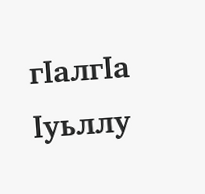гӏалгӏа ӏуьллу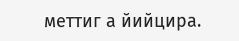меттиг а йийцира.